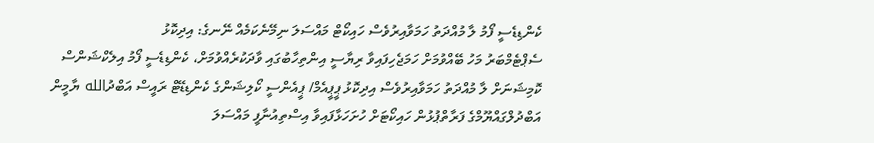ކެންޑިޑެސީ ފޯމު ލާ މުއްދަތު ހަމަވާއިރުވެސް ހައިކޯޓް މައްސަލަ ނިމޭނެކަމެއް ނޭނގެ: އިދިކޮޅު
ސެޕްޓެމްބަރު މަހު ބޭއްވުމަށް ހަމަޖެހިފައިވާ ރިޔާސީ އިންތިހާބުގައި ވާދަކުރެއްވުމަށް، ކެންޑިޑެސީ ފޯމު އިލެކްޝަންސް ކޮމިޝަނަށް ލާ މުއްދަތު ހަމަވާއިރުވެސް އިދިކޮޅު ޕީޕީއެމް/ ޕީއެންސީ ކޯލިޝަންގެ ކެންޑިޑޭޓް ރައީސް އަބްދުالله ޔާމީން އަބްދުލްގައްޔޫމްގެ ފަރާތްޕުޅުން ހައިކޯޓަށް ހުށަހަޅާފައިވާ އިސްތިއުނާފީ މައްސަލަ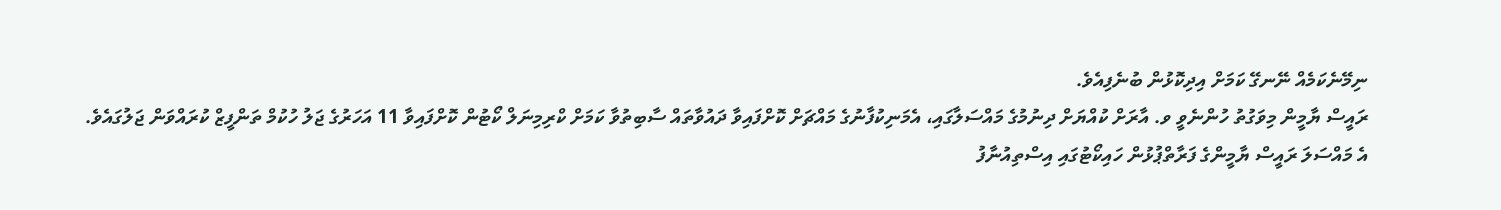ނިމޭނެކަމެއް ނޭނގޭ ކަމަށް އިދިކޮޅުން ބުނެފިއެވެ.
ރައީސް ޔާމީން މިވަގުތު ހުންނެވީ ވ. އާރަށް ކުއްޔަށް ދިނުމުގެ މައްސަލާގައި، އެމަނިކުފާނުގެ މައްޗަށް ކޮށްފައިވާ ދައުވާތައް ސާބިތުވާ ކަމަށް ކްރިމިނަލް ކޯޓުން ކޮށްފައިވާ 11 އަހަރުގެ ޖަލު ހުކުމް ތަންފީޒް ކުރައްވަން ޖަލުގައެވެ.
އެ މައްސަލަ ރައީސް ޔާމީންގެ ފަރާތްޕުޅުން ހައިކޯޓުގައި އިސްތިއުނާފު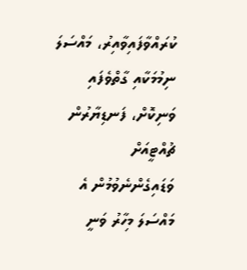ކުރައްވާފައިވާއިރު، މައްސަލަ ނިމުމަކާއި ގާތްވެފައި ވަނިކޮށް، ފަނޑިޔާރުން ޗުއްޓީއަށް ވަޑައިގެންނެވުމުން އެ މައްސަލަ މިހާރު ވަނީ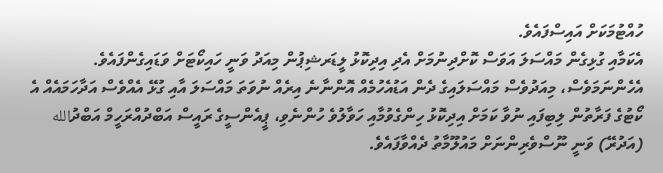ހުއްޓުމަކަށް އައިސްފައެވެ.
އެކަމާއި ގުޅިގެން މައްސަލަ އަވަސް ކޮށްދިނުމަށް އެދި އިދިކޮޅު ލީޑަރޝިޕުން މިއަދު ވަނީ ހައިކޯޓަށް ވަޑައިގެންފައެވެ. އެހެންނަމަވެސް، މިއަދުވެސް މައްސަލައިގެ ދެން އަޑުއެހުމެއް އޮންނާނެ އިރެއް ނުވަތަ މައްސަލަ އާއި ގުޅޭ އެއްވެސް އަދާހަމައެއް އެ ކޯޓުގެ ފަރާތުން ލިބިފައި ނުވާ ކަމަށް އިދިކޮޅު ހިންގެވުމާއި ހަވާލުވެ ހުންނެވި، ޕީއެންސީގެ ރައީސް އަބްދުއްރަހީމް އަބްދުالله (އަދުރޭ) ވަނީ ނޫސްވެރިންނަށް މައުލޫމާތު ދެއްވާފައެވެ.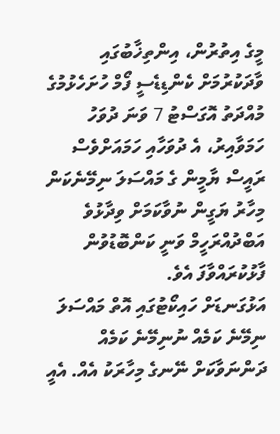މީގެ އިތުރުން، އިންތިޚާބުގައި ވާދަކުރުމަށް ކެންޑިޑެސީ ފޯމް ހުށަހެޅުމުގެ މުއްދަތު އޮގަސްޓު 7 ވަނަ ދުވަހު ހަމަވާއިރު، އެ ދުވަހާއި ހަމައަށްވެސް ރައީސް ޔާމީން ގެ މައްސަލަ ނިމޭނެކަން މިހާރު ޔަގީން ނުވާކަމަށް ވިދާޅުވެ އަބްދުއްރަހީމް ވަނީ ކަންބޮޑުވުން ފާޅުކުރައްވާފަ އެވެ.
އަޅުގަނޑަށް ހައިކޯޓުގައި އޮތް މައްސަލަ ނިމޭނެ ކަމެއް ނުނިމޭނެ ކަމެއް ދަންނަވާކަށް ނޭނގެ މިހާރަކު އެއް. އެއީ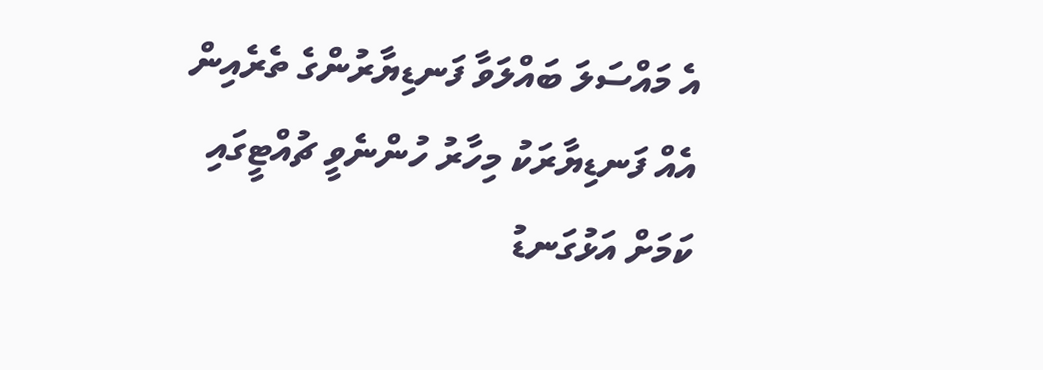އެ މައްސަލަ ބައްލަވާ ފަނޑިޔާރުންގެ ތެރެއިން އެއް ފަނޑިޔާރަކު މިހާރު ހުންނެވީ ޗުއްޓީގައި ކަމަށް އަޅުގަނޑު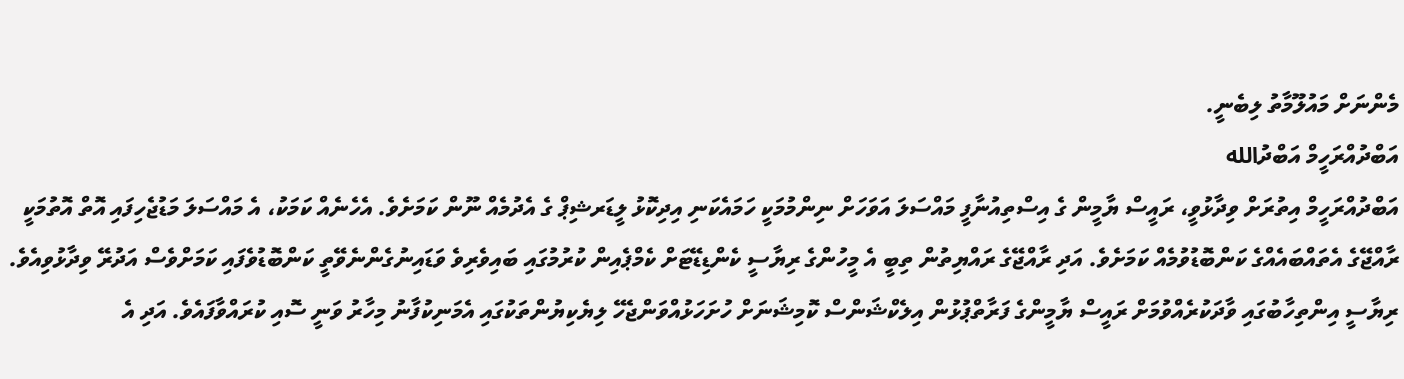މެންނަށް މައުލޫމާތު ލިބެނީ.
އަބްދުއްރަހީމް އަބްދުالله
އަބްދުއްރަހީމް އިތުރަށް ވިދާޅުވީ، ރައީސް ޔާމީން ގެ އިސްތިއުނާފީ މައްސަލަ އަވަހަށް ނިންމުމަކީ ހަމައެކަނި އިދިކޮޅު ލީޑަރޝިޕް ގެ އެދުމެއް ނޫން ކަމަށެވެ. އެހެނެއް ކަމަކު، އެ މައްސަލަ މަޑުޖެހިފައި އޮތް އޮތުމަކީ ރާއްޖޭގެ އެތައްބައެއްގެ ކަންބޮޑުވުމެއް ކަމަށެވެ. އަދި ރާއްޖޭގެ ރައްޔިތުން ތިބީ އެ މީހުންގެ ރިޔާސީ ކެންޑިޑޭޓަށް ކެމްޕެއިން ކުރުމުގައި ބައިވެރިވެ ވަޑައިނުގެންނެވޭތީ ކަންބޮޑުވެފައި ކަމަށްވެސް އަދުރޭ ވިދާޅުވިއެވެ.
ރިޔާސީ އިންތިހާބުގައި ވާދަކުރެއްވުމަށް ރައީސް ޔާމީންގެ ފަރާތްޕުޅުން އިލެކްޝަންސް ކޮމިޝަނަށް ހުށަހަޅުއްވަންޖެހޭ ލިޔެކިޔުންތަކުގައި އެމަނިކުފާނު މިހާރު ވަނީ ސޮއި ކުރައްވާފައެވެ. އަދި އެ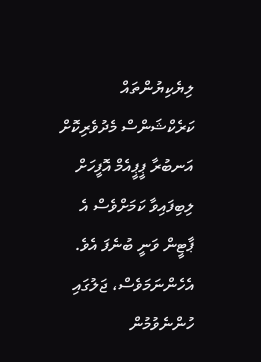ލިޔެކިޔުންތައް ކަރެކްޝަންސް މެދުވެރިކޮށް އަނބުރާ ޕީޕީއެމް އޮފީހަށް ލިބިފައިވާ ކަމަށްވެސް އެ ޕާޓީން ވަނީ ބުނެފަ އެވެ. އެހެންނަމަވެސް، ޖަލުގައި ހުންނެވުމުން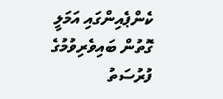ކެންޕެއިންގައި އަމަލީ ގޮތުން ބައިވެރިވުމުގެ ފުރުސަތު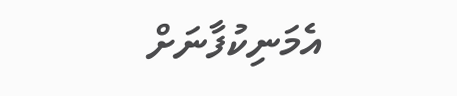އެމަނިކުފާނަށް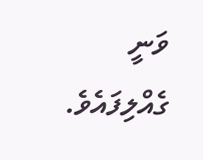ވަނީ ގެއްލިފައެވެ.